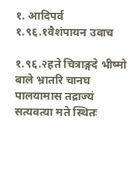१. आदिपर्व
१.९६.१वैशंपायन उवाच

१.९६.२हते चित्राङ्गदे भीष्मो बाले भ्रातरि चानघ
पालयामास तद्राज्यं सत्यवत्या मते स्थितः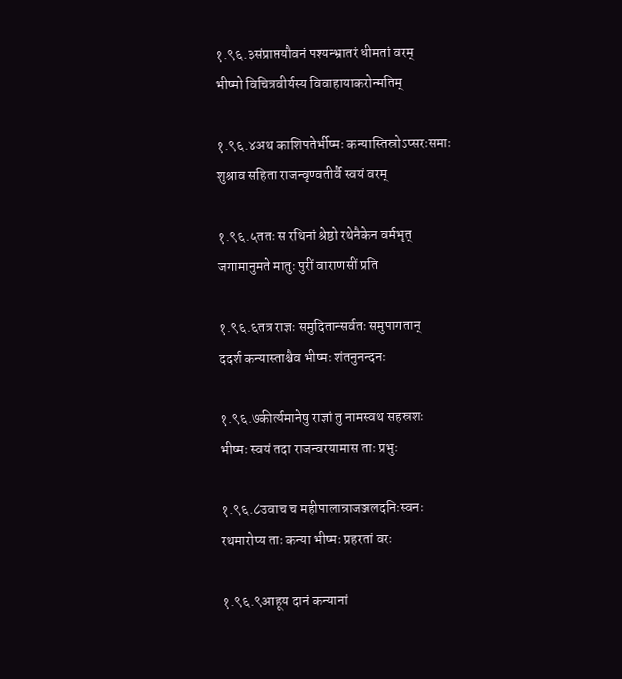१.९६.३संप्राप्तयौवनं पश्यन्भ्रातरं धीमतां वरम्
भीष्मो विचित्रवीर्यस्य विवाहायाकरोन्मतिम्

१.९६.४अथ काशिपतेर्भीष्मः कन्यास्तिस्रोऽप्सरःसमाः
शुश्राव सहिता राजन्वृण्वतीर्वै स्वयं वरम्

१.९६.५ततः स रथिनां श्रेष्ठो रथेनैकेन वर्मभृत्
जगामानुमते मातुः पुरीं वाराणसीं प्रति

१.९६.६तत्र राज्ञः समुदितान्सर्वतः समुपागतान्
ददर्श कन्यास्ताश्चैव भीष्मः शंतनुनन्दनः

१.९६.७कीर्त्यमानेषु राज्ञां तु नामस्वथ सहस्रशः
भीष्मः स्वयं तदा राजन्वरयामास ताः प्रभुः

१.९६.८उवाच च महीपालान्राजञ्जलदनिःस्वनः
रथमारोप्य ताः कन्या भीष्मः प्रहरतां वरः

१.९६.९आहूय दानं कन्यानां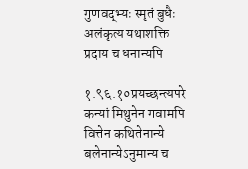गुणवद्भ्यः स्मृतं बुधैः
अलंकृत्य यथाशक्ति प्रदाय च धनान्यपि

१.९६.१०प्रयच्छन्त्यपरे कन्यां मिथुनेन गवामपि
वित्तेन कथितेनान्ये बलेनान्येऽनुमान्य च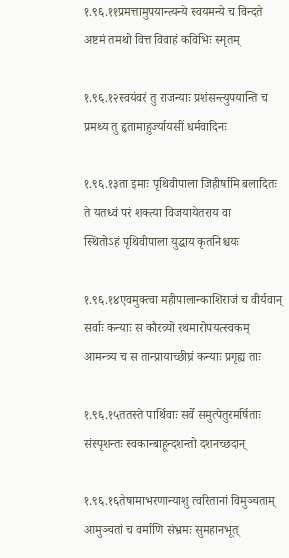१.९६.११प्रमत्तामुपयान्त्यन्ये स्वयमन्ये च विन्दते
अष्टमं तमथो वित्त विवाहं कविभिः स्मृतम्

१.९६.१२स्वयंवरं तु राजन्याः प्रशंसन्त्युपयान्ति च
प्रमथ्य तु हृतामाहुर्ज्यायसीं धर्मवादिनः

१.९६.१३ता इमाः पृथिवीपाला जिहीर्षामि बलादितः
ते यतध्वं परं शक्त्या विजयायेतराय वा
स्थितोऽहं पृथिवीपाला युद्धाय कृतनिश्चयः

१.९६.१४एवमुक्त्वा महीपालान्काशिराजं च वीर्यवान्
सर्वाः कन्याः स कौरव्यो रथमारोपयत्स्वकम्
आमन्त्र्य च स तान्प्रायाच्छीघ्रं कन्याः प्रगृह्य ताः

१.९६.१५ततस्ते पार्थिवाः सर्वे समुत्पेतुरमर्षिताः
संस्पृशन्तः स्वकान्बाहून्दशन्तो दशनच्छदान्

१.९६.१६तेषामाभरणान्याशु त्वरितानां विमुञ्चताम्
आमुञ्चतां च वर्माणि संभ्रमः सुमहानभूत्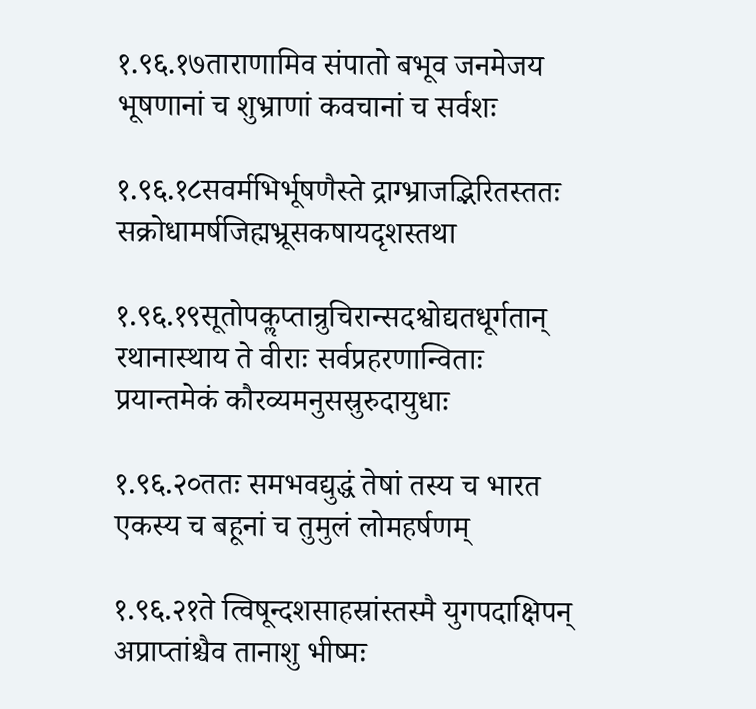१.९६.१७ताराणामिव संपातो बभूव जनमेजय
भूषणानां च शुभ्राणां कवचानां च सर्वशः

१.९६.१८सवर्मभिर्भूषणैस्ते द्राग्भ्राजद्भिरितस्ततः
सक्रोधामर्षजिह्मभ्रूसकषायदृशस्तथा

१.९६.१९सूतोपकॢप्तान्रुचिरान्सदश्वोद्यतधूर्गतान्
रथानास्थाय ते वीराः सर्वप्रहरणान्विताः
प्रयान्तमेकं कौरव्यमनुसस्रुरुदायुधाः

१.९६.२०ततः समभवद्युद्धं तेषां तस्य च भारत
एकस्य च बहूनां च तुमुलं लोमहर्षणम्

१.९६.२१ते त्विषून्दशसाहस्रांस्तस्मै युगपदाक्षिपन्
अप्राप्तांश्चैव तानाशु भीष्मः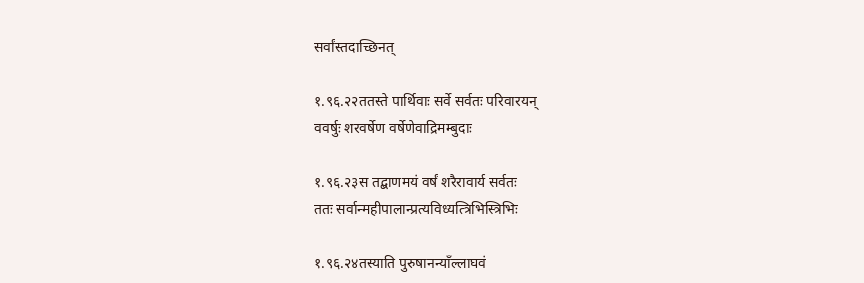सर्वांस्तदाच्छिनत्

१.९६.२२ततस्ते पार्थिवाः सर्वे सर्वतः परिवारयन्
ववर्षुः शरवर्षेण वर्षेणेवाद्रिमम्बुदाः

१.९६.२३स तद्बाणमयं वर्षं शरैरावार्य सर्वतः
ततः सर्वान्महीपालान्प्रत्यविध्यत्त्रिभिस्त्रिभिः

१.९६.२४तस्याति पुरुषानन्याँल्लाघवं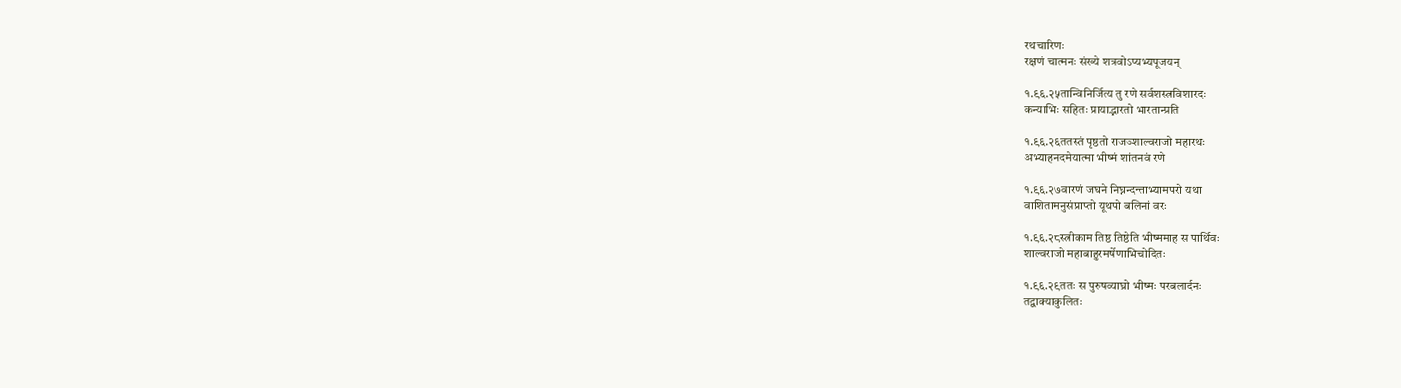रथचारिणः
रक्षणं चात्मनः संख्ये शत्रवोऽप्यभ्यपूजयन्

१.९६.२५तान्विनिर्जित्य तु रणे सर्वशस्त्रविशारदः
कन्याभिः सहितः प्रायाद्भारतो भारतान्प्रति

१.९६.२६ततस्तं पृष्ठतो राजञ्शाल्वराजो महारथः
अभ्याहनदमेयात्मा भीष्मं शांतनवं रणे

१.९६.२७वारणं जघने निघ्नन्दन्ताभ्यामपरो यथा
वाशितामनुसंप्राप्तो यूथपो बलिनां वरः

१.९६.२८स्त्रीकाम तिष्ठ तिष्ठेति भीष्ममाह स पार्थिवः
शाल्वराजो महाबाहुरमर्षेणाभिचोदितः

१.९६.२९ततः स पुरुषव्याघ्रो भीष्मः परबलार्दनः
तद्वाक्याकुलितः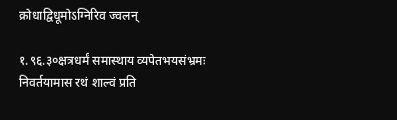क्रोधाद्विधूमोऽग्निरिव ज्वलन्

१.९६.३०क्षत्रधर्मं समास्थाय व्यपेतभयसंभ्रमः
निवर्तयामास रथं शाल्वं प्रति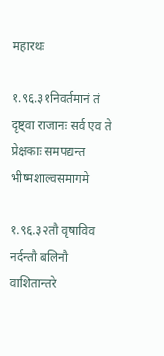महारथः

१.९६.३१निवर्तमानं तं दृष्ट्वा राजानः सर्व एव ते
प्रेक्षकाः समपद्यन्त भीष्मशाल्वसमागमे

१.९६.३२तौ वृषाविव नर्दन्तौ बलिनौ वाशितान्तरे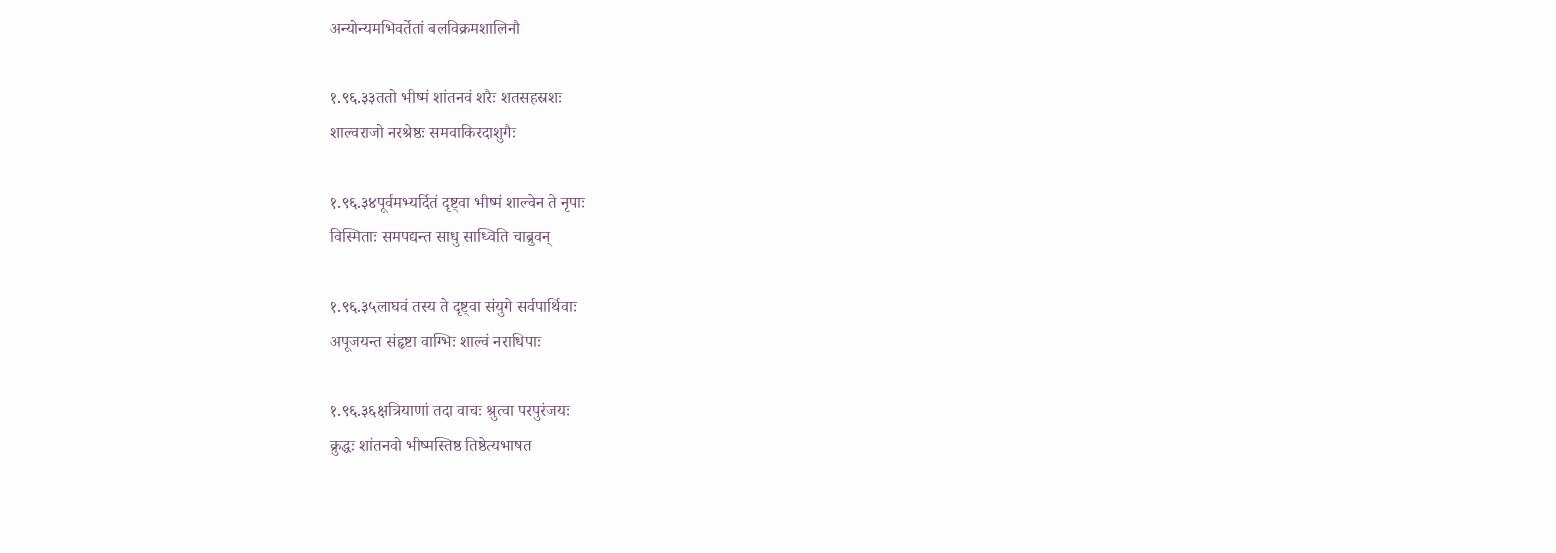अन्योन्यमभिवर्तेतां बलविक्रमशालिनौ

१.९६.३३ततो भीष्मं शांतनवं शरैः शतसहस्रशः
शाल्वराजो नरश्रेष्ठः समवाकिरदाशुगैः

१.९६.३४पूर्वमभ्यर्दितं दृष्ट्वा भीष्मं शाल्वेन ते नृपाः
विस्मिताः समपद्यन्त साधु साध्विति चाब्रुवन्

१.९६.३५लाघवं तस्य ते दृष्ट्वा संयुगे सर्वपार्थिवाः
अपूजयन्त संहृष्टा वाग्भिः शाल्वं नराधिपाः

१.९६.३६क्षत्रियाणां तदा वाचः श्रुत्वा परपुरंजयः
क्रुद्धः शांतनवो भीष्मस्तिष्ठ तिष्ठेत्यभाषत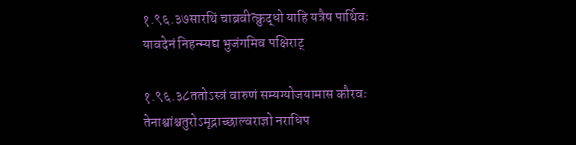१.९६.३७सारथिं चाब्रवीत्क्रुद्धो याहि यत्रैष पार्थिवः
यावदेनं निहन्म्यद्य भुजंगमिव पक्षिराट्

१.९६.३८ततोऽस्त्रं वारुणं सम्यग्योजयामास कौरवः
तेनाश्वांश्चतुरोऽमृद्नाच्छाल्वराज्ञो नराधिप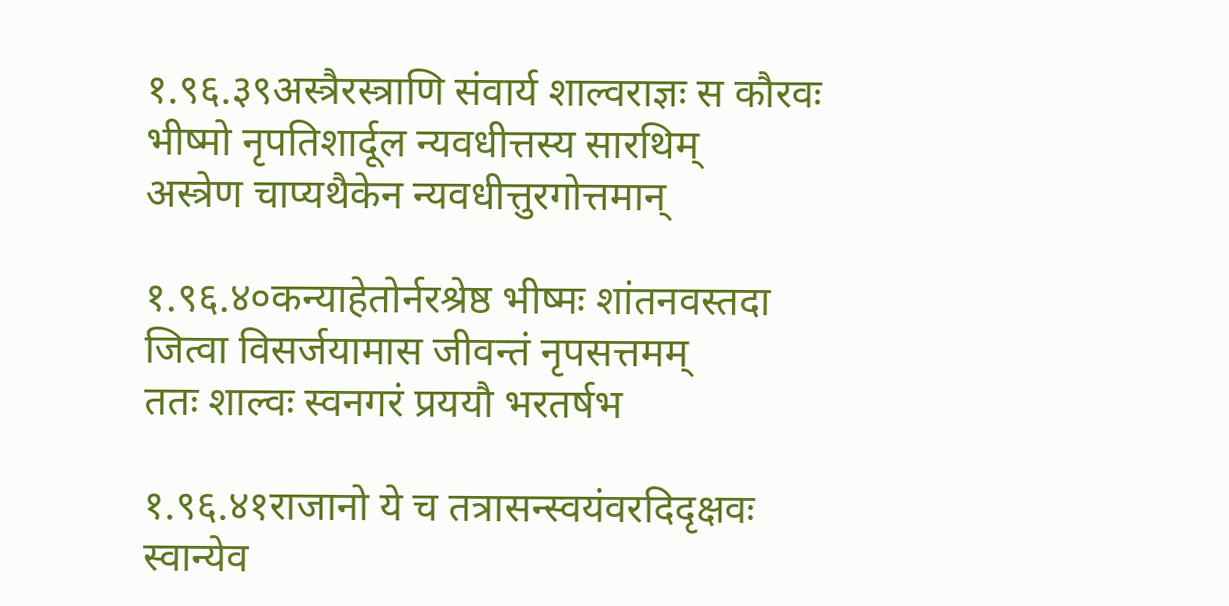१.९६.३९अस्त्रैरस्त्राणि संवार्य शाल्वराज्ञः स कौरवः
भीष्मो नृपतिशार्दूल न्यवधीत्तस्य सारथिम्
अस्त्रेण चाप्यथैकेन न्यवधीत्तुरगोत्तमान्

१.९६.४०कन्याहेतोर्नरश्रेष्ठ भीष्मः शांतनवस्तदा
जित्वा विसर्जयामास जीवन्तं नृपसत्तमम्
ततः शाल्वः स्वनगरं प्रययौ भरतर्षभ

१.९६.४१राजानो ये च तत्रासन्स्वयंवरदिदृक्षवः
स्वान्येव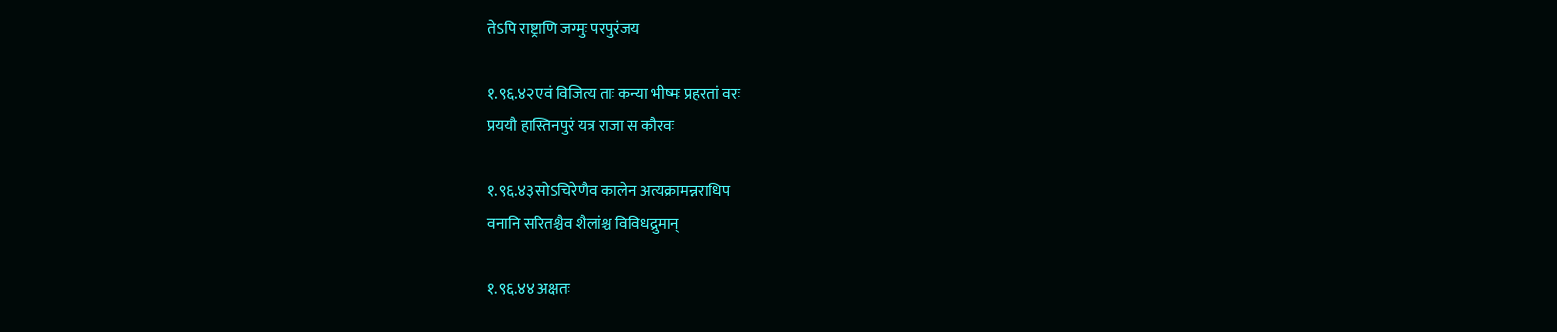तेऽपि राष्ट्राणि जग्मुः परपुरंजय

१.९६.४२एवं विजित्य ताः कन्या भीष्मः प्रहरतां वरः
प्रययौ हास्तिनपुरं यत्र राजा स कौरवः

१.९६.४३सोऽचिरेणैव कालेन अत्यक्रामन्नराधिप
वनानि सरितश्चैव शैलांश्च विविधद्रुमान्

१.९६.४४अक्षतः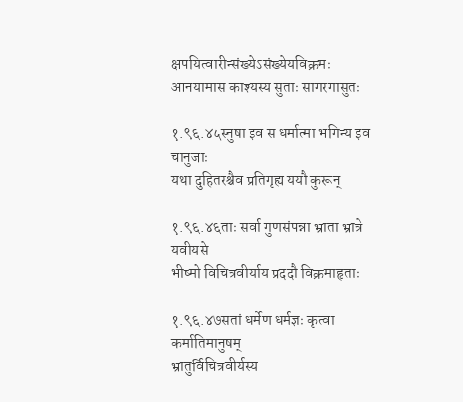क्षपयित्वारीन्संख्येऽसंख्येयविक्रमः
आनयामास काश्यस्य सुताः सागरगासुतः

१.९६.४५स्नुषा इव स धर्मात्मा भगिन्य इव चानुजाः
यथा दुहितरश्चैव प्रतिगृह्य ययौ कुरून्

१.९६.४६ताः सर्वा गुणसंपन्ना भ्राता भ्रात्रे यवीयसे
भीष्मो विचित्रवीर्याय प्रददौ विक्रमाहृताः

१.९६.४७सतां धर्मेण धर्मज्ञः कृत्वा कर्मातिमानुषम्
भ्रातुर्विचित्रवीर्यस्य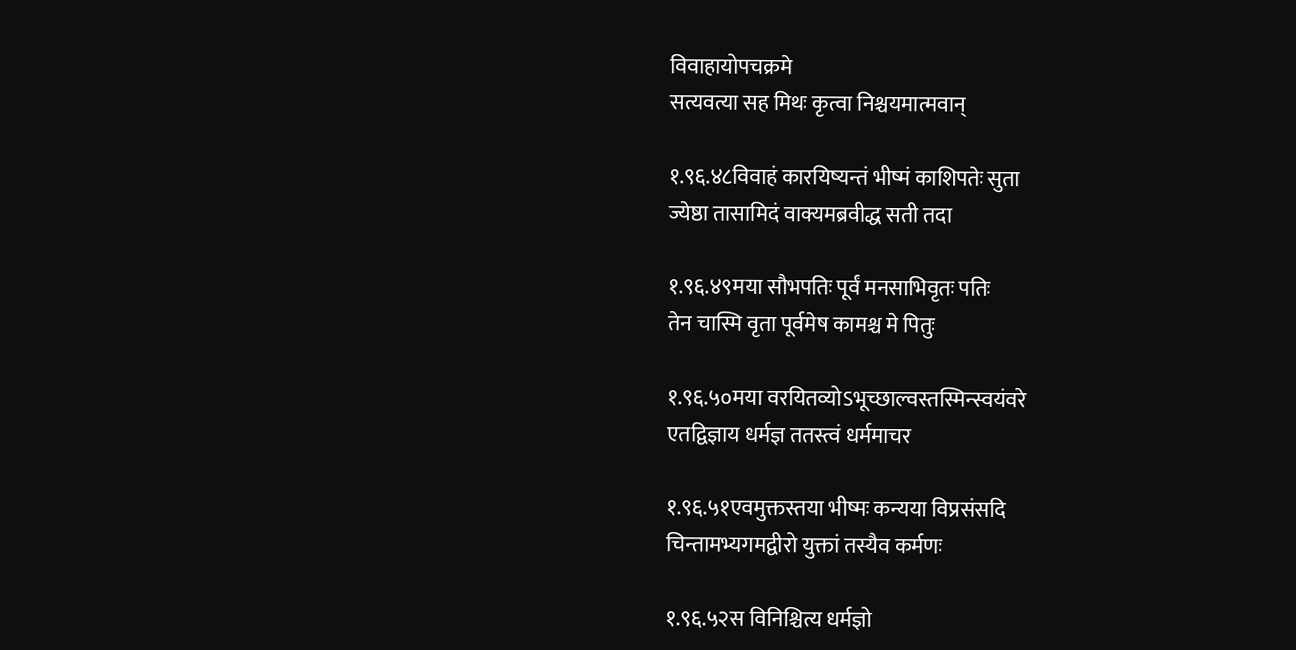विवाहायोपचक्रमे
सत्यवत्या सह मिथः कृत्वा निश्चयमात्मवान्

१.९६.४८विवाहं कारयिष्यन्तं भीष्मं काशिपतेः सुता
ज्येष्ठा तासामिदं वाक्यमब्रवीद्ध सती तदा

१.९६.४९मया सौभपतिः पूर्वं मनसाभिवृतः पतिः
तेन चास्मि वृता पूर्वमेष कामश्च मे पितुः

१.९६.५०मया वरयितव्योऽभूच्छाल्वस्तस्मिन्स्वयंवरे
एतद्विज्ञाय धर्मज्ञ ततस्त्वं धर्ममाचर

१.९६.५१एवमुक्तस्तया भीष्मः कन्यया विप्रसंसदि
चिन्तामभ्यगमद्वीरो युक्तां तस्यैव कर्मणः

१.९६.५२स विनिश्चित्य धर्मज्ञो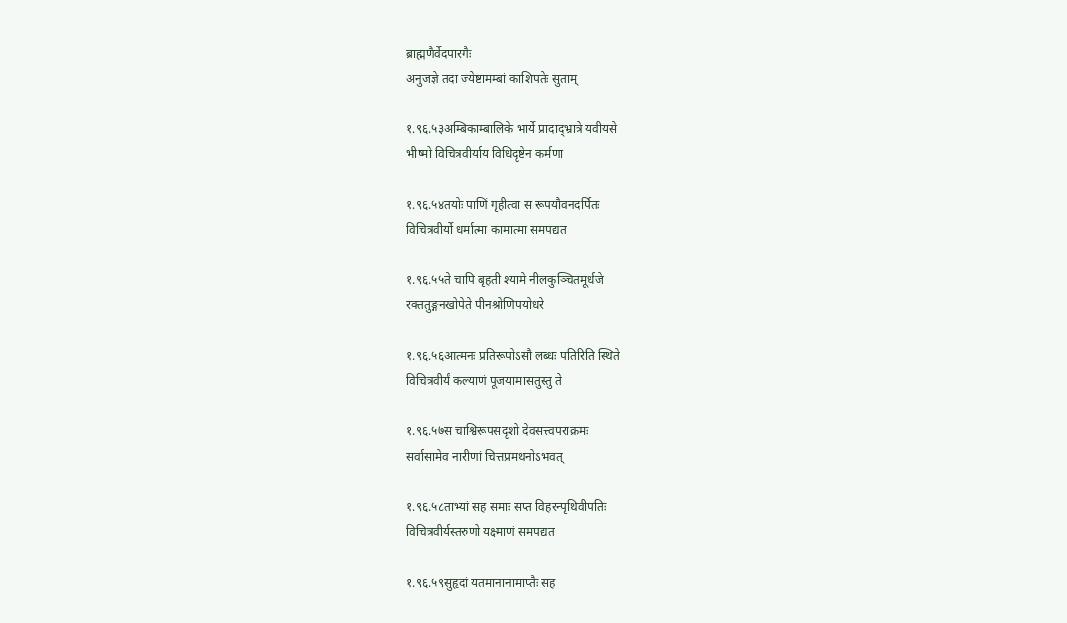ब्राह्मणैर्वेदपारगैः
अनुजज्ञे तदा ज्येष्टामम्बां काशिपतेः सुताम्

१.९६.५३अम्बिकाम्बालिके भार्ये प्रादाद्भ्रात्रे यवीयसे
भीष्मो विचित्रवीर्याय विधिदृष्टेन कर्मणा

१.९६.५४तयोः पाणिं गृहीत्वा स रूपयौवनदर्पितः
विचित्रवीर्यो धर्मात्मा कामात्मा समपद्यत

१.९६.५५ते चापि बृहती श्यामे नीलकुञ्चितमूर्धजे
रक्ततुङ्गनखोपेते पीनश्रोणिपयोधरे

१.९६.५६आत्मनः प्रतिरूपोऽसौ लब्धः पतिरिति स्थिते
विचित्रवीर्यं कल्याणं पूजयामासतुस्तु ते

१.९६.५७स चाश्विरूपसदृशो देवसत्त्वपराक्रमः
सर्वासामेव नारीणां चित्तप्रमथनोऽभवत्

१.९६.५८ताभ्यां सह समाः सप्त विहरन्पृथिवीपतिः
विचित्रवीर्यस्तरुणो यक्ष्माणं समपद्यत

१.९६.५९सुहृदां यतमानानामाप्तैः सह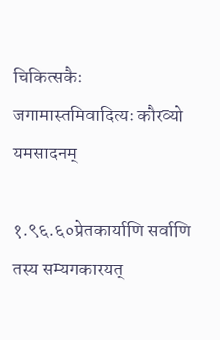चिकित्सकैः
जगामास्तमिवादित्यः कौरव्यो यमसादनम्

१.९६.६०प्रेतकार्याणि सर्वाणि तस्य सम्यगकारयत्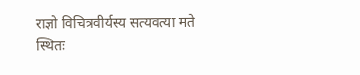राज्ञो विचित्रवीर्यस्य सत्यवत्या मते स्थितः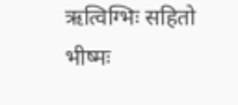ऋत्विग्भिः सहितो भीष्मः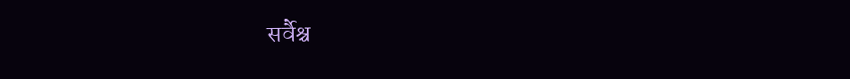सर्वैश्च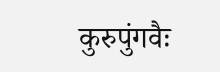कुरुपुंगवैः